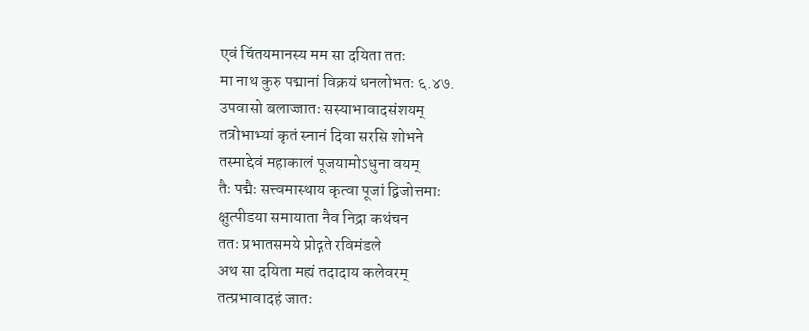एवं चिंतयमानस्य मम सा दयिता ततः
मा नाथ कुरु पद्मानां विक्रयं धनलोभतः ६.४७.
उपवासो बलाज्जातः सस्याभावादसंशयम्
तत्रोभाभ्यां कृतं स्नानं दिवा सरसि शोभने
तस्माद्देवं महाकालं पूजयामोऽधुना वयम्
तैः पद्मैः सत्त्वमास्थाय कृत्वा पूजां द्विजोत्तमाः
क्षुत्पीडया समायाता नैव निद्रा कथंचन
ततः प्रभातसमये प्रोद्गते रविमंडले
अथ सा दयिता मह्यं तदादाय कलेवरम्
तत्प्रभावादहं जातः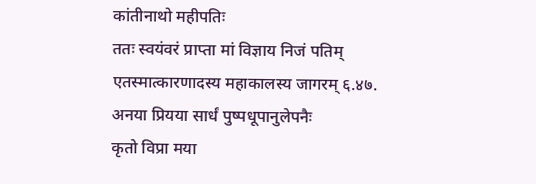कांतीनाथो महीपतिः
ततः स्वयंवरं प्राप्ता मां विज्ञाय निजं पतिम्
एतस्मात्कारणादस्य महाकालस्य जागरम् ६.४७.
अनया प्रियया सार्धं पुष्पधूपानुलेपनैः
कृतो विप्रा मया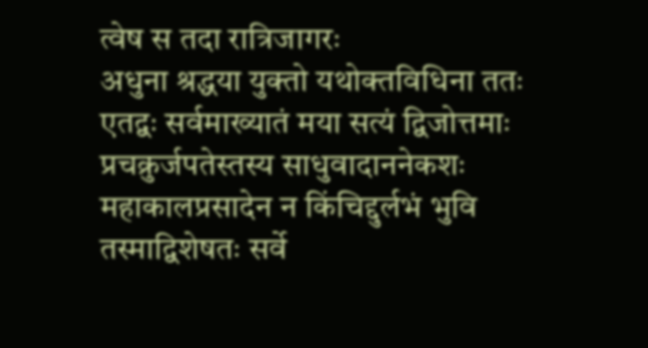त्वेष स तदा रात्रिजागरः
अधुना श्रद्धया युक्तो यथोक्तविधिना ततः
एतद्वः सर्वमाख्यातं मया सत्यं द्विजोत्तमाः
प्रचक्रुर्जपतेस्तस्य साधुवादाननेकशः
महाकालप्रसादेन न किंचिद्दुर्लभं भुवि
तस्माद्विशेषतः सर्वे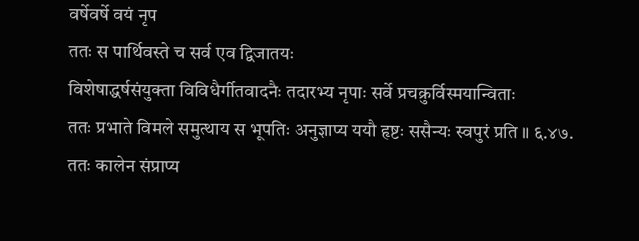वर्षेवर्षे वयं नृप
ततः स पार्थिवस्ते च सर्व एव द्विजातयः
विशेषाद्धर्षसंयुक्ता विविधैर्गीतवादनैः तदारभ्य नृपाः सर्वे प्रचक्रुर्विस्मयान्विताः
ततः प्रभाते विमले समुत्थाय स भूपतिः अनुज्ञाप्य ययौ हृष्टः ससैन्यः स्वपुरं प्रति ॥ ६.४७.
ततः कालेन संप्राप्य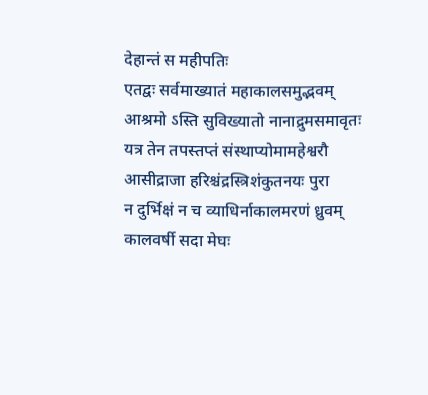देहान्तं स महीपतिः
एतद्वः सर्वमाख्यातं महाकालसमुद्भवम्
आश्रमो ऽस्ति सुविख्यातो नानाद्रुमसमावृतः
यत्र तेन तपस्तप्तं संस्थाप्योमामहेश्वरौ
आसीद्राजा हरिश्चंद्रस्त्रिशंकुतनयः पुरा
न दुर्भिक्षं न च व्याधिर्नाकालमरणं ध्रुवम्
कालवर्षी सदा मेघः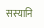सस्यानि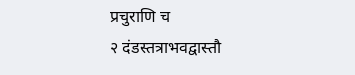प्रचुराणि च
२ दंडस्तत्राभवद्वास्तौ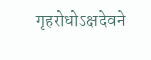गृहरोधोऽक्षदेवने